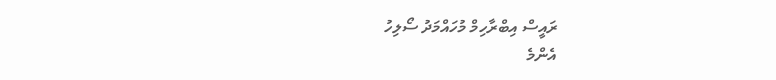ރައީސް އިބްރާހިމް މުހައްމަދު ސޯލިހު
އެންމެ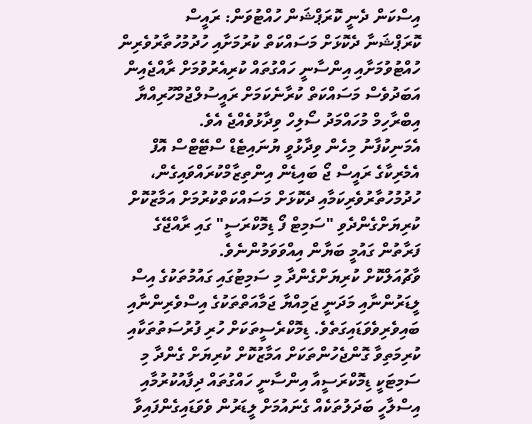އިސްކަން ދެނީ ކޮރަޕްޝަން ހުއްޓުވަން: ރައީސް
ކޮރަޕްޝަނާ ދެކޮޅަށް މަސައްކަތް ކުރުމަށާއި ހުދުމުހުތާރުވެރިން ހުއްޓުވުމަށާއި އިންސާނީ ހައްގުތައް ކުރިއެރުވުމަށް ރާއްޖެއިން އަބަދުވެސް މަސައްކަތް ކުރާނެކަމަށް ރައީސުލްޖުމްހޫރިއްޔާ އިބްރާހިމް މުހައްމަދު ސޯލިހް ވިދާޅުވެއްޖެ އެވެ.
އެމަނިކުފާނު މިހެން ވިދާޅުވީ ޔުނައިޓެޑް ސްޓޭޓްސް އޮފް އެމެރިކާގެ ރައީސް ޖޯ ބައިޑެން އިންތިޒާމްކުރައްވައިގެން، ހުދުމުހުތާރުވެރިކަމާއި ދެކޮޅަށް މަސައްކަތްކުރުމަށް އަމާޒުކޮށް ކުރިޔަށްގެންދެވި "ސަމިޓް ފޯ ޑިމޮކްރަސީ" ގައި ރާއްޖޭގެ ފަރާތުން ގައުމީ ބަޔާން އިއްވަވަމުންނެވެ.
ވާޗުއަލްކޮށް ކުރިޔަށްގެންދާ މި ސަމިޓުގައި ގައުމުތަކުގެ އިސް ލީޑަރުންނާއި މަދަނީ ޖަމިއްޔާ ޖަމާއަތްތަކުގެ އިސްވެރިންނާއި ބައިވެރިވެވަޑައިގަތެވެ. ޑިމޮކްރެސީތަކަށް ހުރި ފުރުސަތުތަކާއި ކުރިމަތިވާ ގޮންޖެހުންތަކަށް އަމާޒުކޮށް ކުރިޔަށް ގެންދާ މި ސަމިޓަކީ ޑިމޮކްރަސީއާ އިންސާނީ ހައްގުތައް ދިފާއުކުރުމާއި އިސްލާހީ ބަދަލުތަކެއް ގެނައުމަށް ލީޑަރުން ވެވަޑައިގެންފައިވާ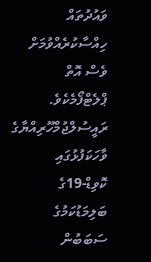ވައުދުތައް ހިއްސާކުރެއްވުމަށް ވެސް އޮތް ޕްލެޓްފޯމެކެވެ.
ރައީސުލްޖުމްހޫރިއްޔާގެ ވާހަކަފުޅުގައި ކޮވިޑް-19ގެ ބަލިމަޑުކަމުގެ ސަބަބުން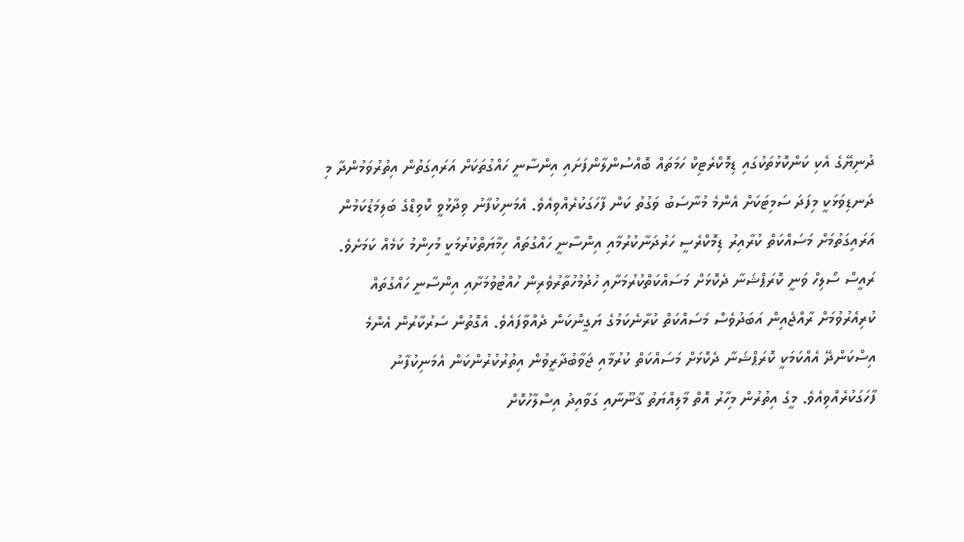ދުނިޔޭގެ އެކި ކަންކޮޅުތަކުގައި ޑިމޮކްރެޓިކް ހަމަތައް ބޮއްސުންލާންފަށައި އިންސާނީ ހައްގުތަކަށް އަރައިގަތުން އިތުރުވަމުންދާ މި ދަނޑިވަޅަކީ މިފަދަ ސަމިޓަކަށް އެންމެ މުނާސަބު ވަގުތު ކަން ފާހަގަކުރެއްވިއެވެ. އެމަނިކުފާނު ވިދާޅުވީ ކޮވިޑްގެ ބަލިމަޑުކަމުން އަރައިގަތުމަށް މަސައްކަތް ކުރާއިރު ޑިމޮކްރެސީ ހަރުދަނާކުރުމާއި އިންސާނީ ހައްގުތައް ހިމާޔަތްކުރުމަކީ މުހިންމު ކަމެއް ކަމަށެވެ.
ރައީސް ސޯލިހް ވަނީ ކޮރަޕްޝަނާ ދެކޮޅަށް މަސައްކަތްކުރުމަށާއި ހުދުމުހުތާރުވެރިން ހުއްޓުވުމަށާއި އިންސާނީ ހައްގުތައް ކުރިއެރުވުމަށް ރާއްޖެއިން އަބަދުވެސް މަސައްކަތް ކުރާނެކަމުގެ ޔަގީންކަން ދެއްވާފައެވެ. އެގޮތުން ސަރުކާރުން އެންމެ އިސްކަންދޭ އެއްކަމަކީ ކޮރަޕްޝަނާ ދެކޮޅަށް މަސައްކަތް ކުރުމާއި ޖަވާބުދާރީވުން އިތުރުކުރުންކަން އެމަނިކުފާނު ފާހަގަކުރެއްވިއެވެ. މީގެ އިތުރުން މިހާރު އޮތް މާލިއްޔަތު ޤާނޫނާއި ގަވާއިދު އިސްލާހުކޮށް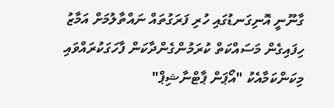ގާނޫނީ އޮނިގަނޑުގައި ހުރި ފަރަގުތައް ނައްތާލުމަށް އަމާޒު ހިފައިގެން މަސައްކަތް ކުރަމުންގެންދާކަން ފާހަގަކުރައްވައި މިކަންކަމާއެކު "އޯޕަން ޕާޓްނާޝިޕް"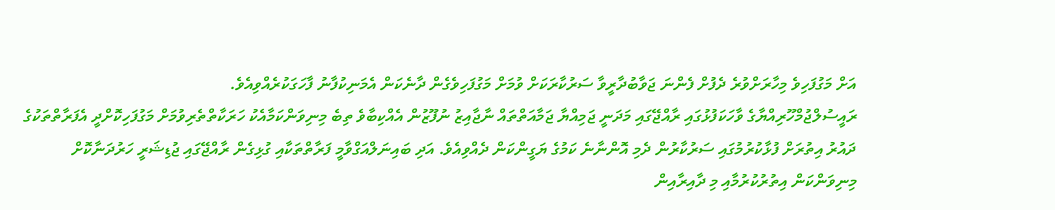އަށް މަގުފަހިވެ މިހާރަށްވުރެ ދެފުށް ފެންނަ ޖަވާބުދާރީވާ ސަރުކާރަކަށް ވުމަށް މަގުފަހިވެގެން ދާނެކަން އެމަނިކުފާނު ފާހަގަކުރެއްވިއެވެ.
ރައީސުލްޖުމްހޫރިއްޔާގެ ވާހަކަފުޅުގައި ރާއްޖޭގައި މަދަނީ ޖަމިއްޔާ ޖަމާއަތްތައް ނާޖާއިޒު ނުފޫޒުން އެއްކިބާވެ ތިބެ މިނިވަންކަމާއެކު ހަރަކާތްތެރިވުމަށް މަގުފަހިކޮށްދީ އެފަރާތްތަކުގެ ދައުރު އިތުރަށް ފުޅާކުރުމުގައި ސަރުކާރުން ދެމި އޮންނާނެ ކަމުގެ ޔަގީންކަން ދެއްވިއެވެ. އަދި ބައިނަލްއަގްވާމީ ފަރާތްތަކާއި ގުޅިގެން ރާއްޖޭގައި ޖުޑިޝަރީ ހަރުދަނާކޮށް މިނިވަންކަން އިތުރުކުރުމާއި މި ދާއިރާއިން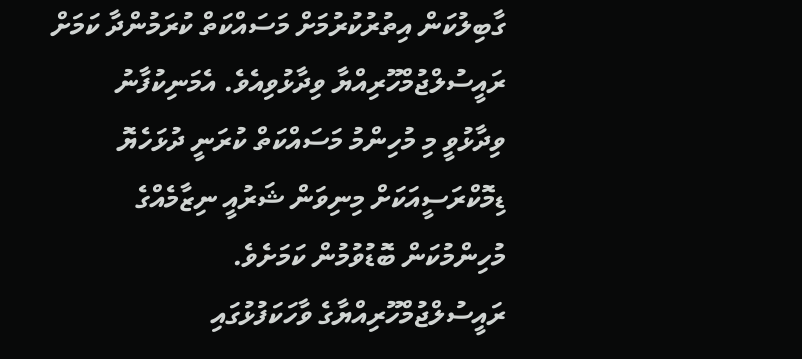ގާބިލުކަން އިތުރުކުރުމަށް މަސައްކަތް ކުރަމުންދާ ކަމަށް ރައީސުލްޖުމްހޫރިއްޔާ ވިދާޅުވިއެވެ. އެމަނިކުފާނު ވިދާޅުވީ މި މުހިންމު މަސައްކަތް ކުރަނީ ދުޅަހެޔޮ ޑިމޮކްރަސީއަކަށް މިނިވަން ޝަރުއީ ނިޒާމެއްގެ މުހިންމުކަން ބޮޑުވުމުން ކަމަށެވެ.
ރައީސުލްޖުމްހޫރިއްޔާގެ ވާހަކަފުޅުގައި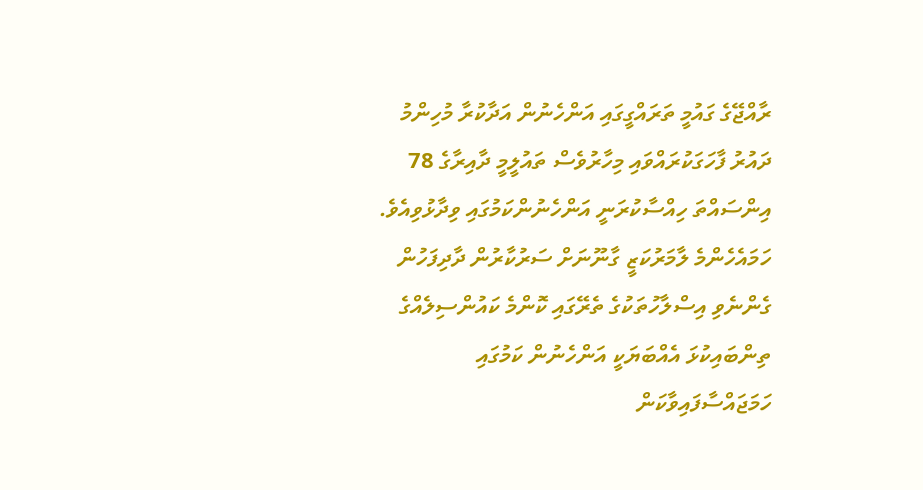ރާއްޖޭގެ ގައުމީ ތަރައްގީގައި އަންހެނުން އަދާކުރާ މުހިންމު ދައުރު ފާހަގަކުރައްވައި މިހާރުވެސް ތައުލީމީ ދާއިރާގެ 78 އިންސައްތަ ހިއްސާކުރަނީ އަންހެނުންކަމުގައި ވިދާޅުވިއެވެ. ހަމައެހެންމެ ލާމަރުކަޒީ ގާނޫނަށް ސަރުކާރުން ދާދިފަހުން ގެންނެވި އިސްލާހުތަކުގެ ތެރޭގައި ކޮންމެ ކައުންސިލެއްގެ ތިންބައިކުޅަ އެއްބަޔަކީ އަންހެނުން ކަމުގައި ހަމަޖައްސާފައިވާކަން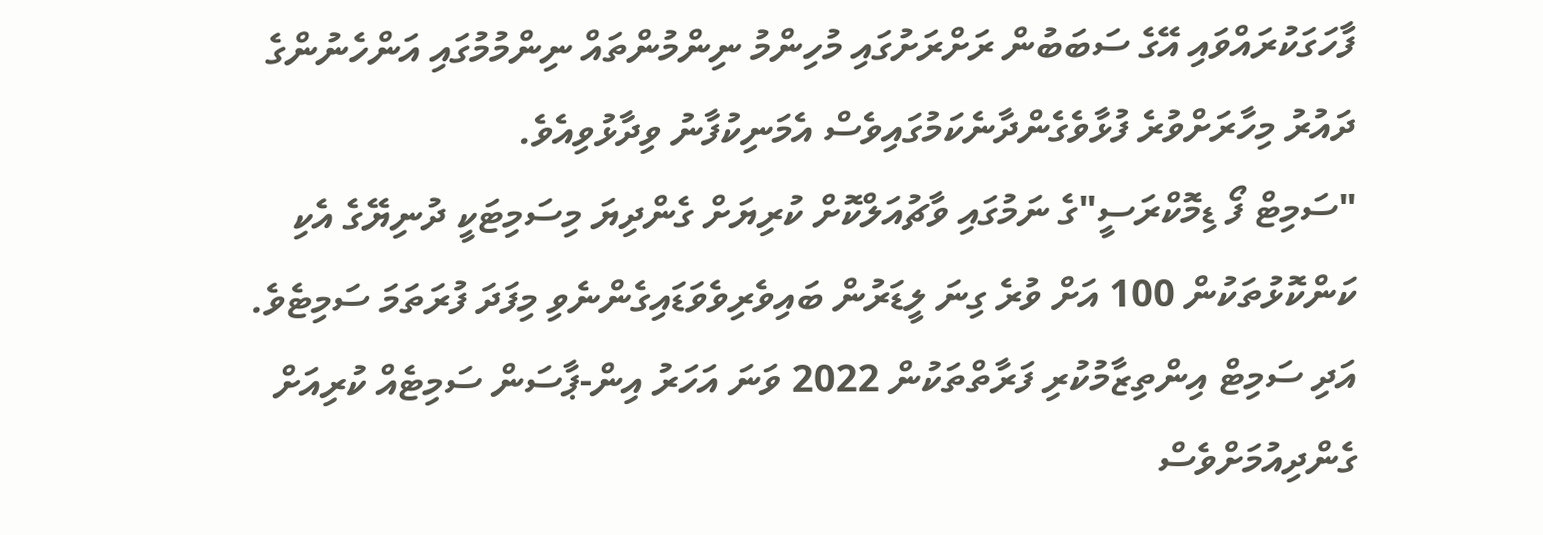ފާހަގަކުރައްވައި އޭގެ ސަބަބުން ރަށްރަށުގައި މުހިންމު ނިންމުންތައް ނިންމުމުގައި އަންހެނުންގެ ދައުރު މިހާރަށްވުރެ ފުޅާވެގެންދާނެކަމުގައިވެސް އެމަނިކުފާނު ވިދާޅުވިއެވެ.
"ސަމިޓް ފޯ ޑިމޮކްރަސީ"ގެ ނަމުގައި ވާޗުއަލްކޮށް ކުރިޔަށް ގެންދިޔަ މިސަމިޓަކީ ދުނިޔޭގެ އެކި ކަންކޮޅުތަކުން 100 އަށް ވުރެ ގިނަ ލީޑަރުން ބައިވެރިވެވަޑައިގެންނެވި މިފަދަ ފުރަތަމަ ސަމިޓެވެ. އަދި ސަމިޓް އިންތިޒާމުކުރި ފަރާތްތަކުން 2022 ވަނަ އަހަރު އިން-ޕާސަން ސަމިޓެއް ކުރިއަށް ގެންދިއުމަށްވެސް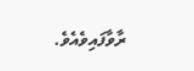ރާވާފައިވެއެވެ.